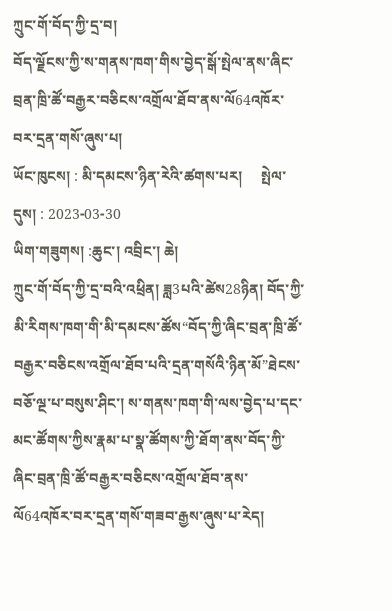ཀྲུང་གོ་བོད་ཀྱི་དྲ་བ།
བོད་ལྗོངས་ཀྱི་ས་གནས་ཁག་གིས་བྱེད་སྒོ་སྤེལ་ནས་ཞིང་བྲན་ཁྲི་ཚོ་བརྒྱར་བཅིངས་འགྲོལ་ཐོབ་ནས་ལོ64འཁོར་བར་དྲན་གསོ་ཞུས་པ།
ཡོང་ཁུངས། : མི་དམངས་ཉིན་རེའི་ཚགས་པར།     སྤེལ་དུས། : 2023-03-30
ཡིག་གཟུགས། :ཆུང་། འབྲིང་། ཆེ།
ཀྲུང་གོ་བོད་ཀྱི་དྲ་བའི་འཕྲིན། ཟླ3པའི་ཚེས28ཉིན། བོད་ཀྱི་མི་རིགས་ཁག་གི་མི་དམངས་ཚོས“བོད་ཀྱི་ཞིང་བྲན་ཁྲི་ཚོ་བརྒྱར་བཅིངས་འགྲོལ་ཐོབ་པའི་དྲན་གསོའི་ཉིན་མོ”ཐེངས་བཅོ་ལྔ་པ་བསུས་ཤིང་། ས་གནས་ཁག་གི་ལས་བྱེད་པ་དང་མང་ཚོགས་ཀྱིས་རྣམ་པ་སྣ་ཚོགས་ཀྱི་ཐོག་ནས་བོད་ཀྱི་ཞིང་བྲན་ཁྲི་ཚོ་བརྒྱར་བཅིངས་འགྲོལ་ཐོབ་ནས་ལོ64འཁོར་བར་དྲན་གསོ་གཟབ་རྒྱས་ཞུས་པ་རེད།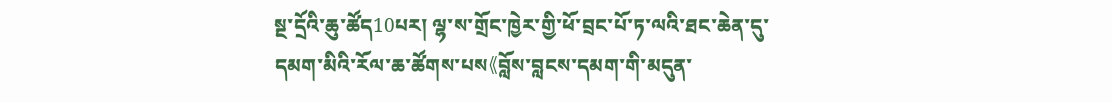སྔ་དྲོའི་ཆུ་ཚོད10པར། ལྷ་ས་གྲོང་ཁྱེར་གྱི་ཕོ་བྲང་པོ་ཏ་ལའི་ཐང་ཆེན་དུ་དམག་མིའི་རོལ་ཆ་ཚོགས་པས《བློས་བླངས་དམག་གི་མདུན་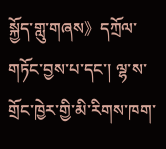སྐྱོད་གླུ་གཞས》དཀྲོལ་གཏོང་བྱས་པ་དང་། ལྷ་ས་གྲོང་ཁྱེར་གྱི་མི་རིགས་ཁག་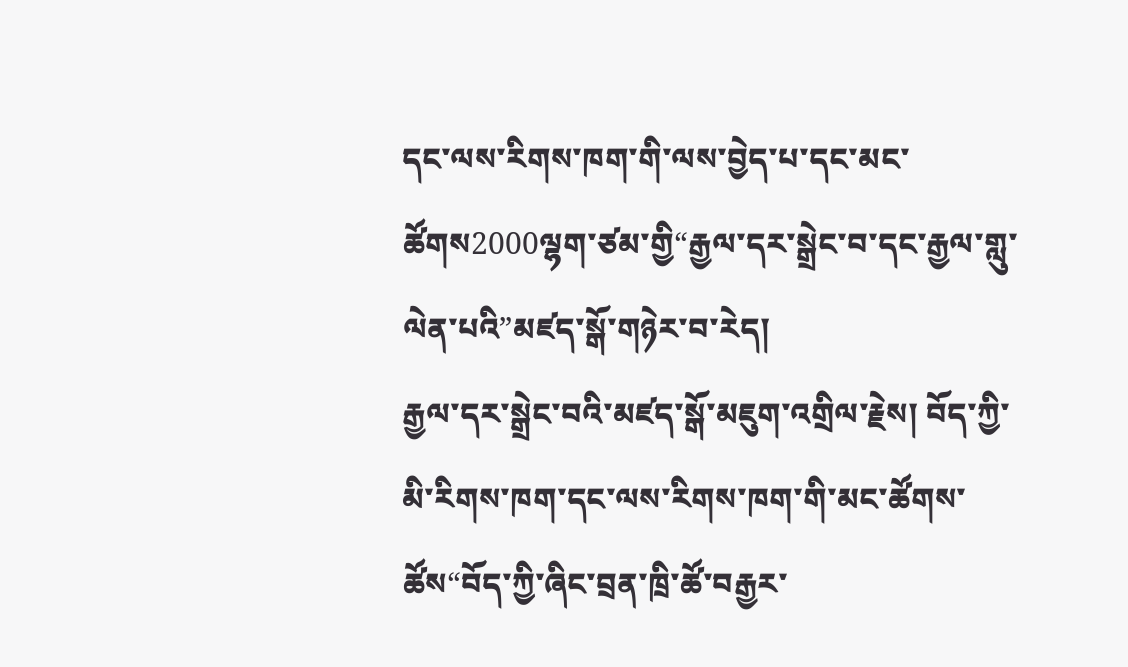དང་ལས་རིགས་ཁག་གི་ལས་བྱེད་པ་དང་མང་ཚོགས2000ལྷག་ཙམ་གྱི“རྒྱལ་དར་སྒྲེང་བ་དང་རྒྱལ་གླུ་ལེན་པའི”མཛད་སྒོ་གཉེར་བ་རེད།
རྒྱལ་དར་སྒྲེང་བའི་མཛད་སྒོ་མཇུག་འགྲིལ་རྗེས། བོད་ཀྱི་མི་རིགས་ཁག་དང་ལས་རིགས་ཁག་གི་མང་ཚོགས་ཚོས“བོད་ཀྱི་ཞིང་བྲན་ཁྲི་ཚོ་བརྒྱར་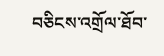བཅིངས་འགྲོལ་ཐོབ་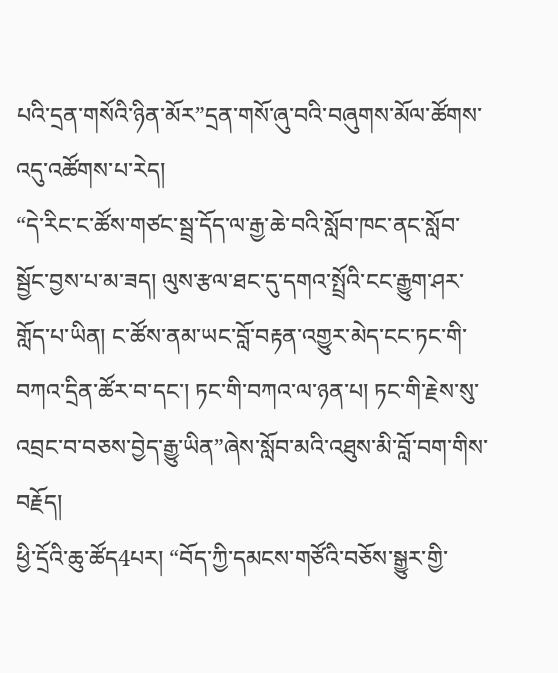པའི་དྲན་གསོའི་ཉིན་མོར”དྲན་གསོ་ཞུ་བའི་བཞུགས་མོལ་ཚོགས་འདུ་འཚོགས་པ་རེད།
“དེ་རིང་ང་ཚོས་གཙང་སྦྲ་དོད་ལ་རྒྱ་ཆེ་བའི་སློབ་ཁང་ནང་སློབ་སྦྱོང་བྱས་པ་མ་ཟད། ལུས་རྩལ་ཐང་དུ་དགའ་སྤྲོའི་ངང་རྒྱུག་ཤར་གློད་པ་ཡིན། ང་ཚོས་ནམ་ཡང་བློ་བརྟན་འགྱུར་མེད་ངང་ཏང་གི་བཀའ་དྲིན་ཚོར་བ་དང་། ཏང་གི་བཀའ་ལ་ཉན་པ། ཏང་གི་རྗེས་སུ་འབྲང་བ་བཅས་བྱེད་རྒྱུ་ཡིན”ཞེས་སློབ་མའི་འཐུས་མི་བློ་བག་གིས་བརྗོད།
ཕྱི་དྲོའི་ཆུ་ཚོད4པར། “བོད་ཀྱི་དམངས་གཙོའི་བཅོས་སྒྱུར་གྱི་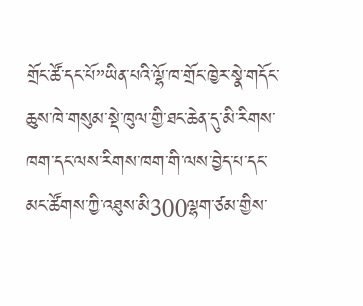གྲོང་ཚོ་དང་པོ”ཡིན་པའི་ལྷོ་ཁ་གྲོང་ཁྱེར་སྣེ་གདོང་ཆུས་ཁེ་གསུམ་སྡེ་ཁུལ་གྱི་ཐང་ཆེན་དུ་མི་རིགས་ཁག་དང་ལས་རིགས་ཁག་གི་ལས་བྱེད་པ་དང་མང་ཚོགས་ཀྱི་འཐུས་མི300ལྷག་ཙམ་གྱིས་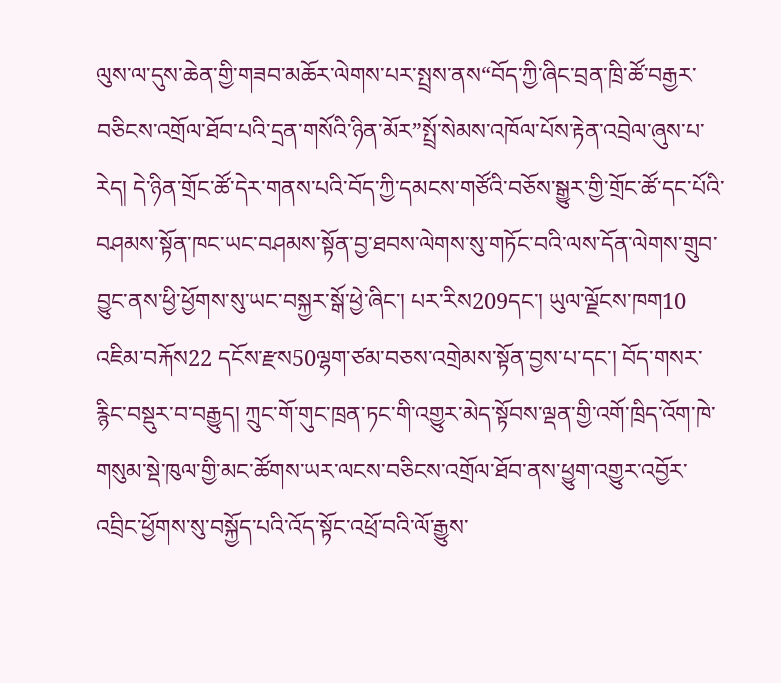ལུས་ལ་དུས་ཆེན་གྱི་གཟབ་མཆོར་ལེགས་པར་སྤྲས་ནས“བོད་ཀྱི་ཞིང་བྲན་ཁྲི་ཚོ་བརྒྱར་བཅིངས་འགྲོལ་ཐོབ་པའི་དྲན་གསོའི་ཉིན་མོར”སྤྲོ་སེམས་འཁོལ་པོས་རྟེན་འབྲེལ་ཞུས་པ་རེད། དེ་ཉིན་གྲོང་ཚོ་དེར་གནས་པའི་བོད་ཀྱི་དམངས་གཙོའི་བཅོས་སྒྱུར་གྱི་གྲོང་ཚོ་དང་པོའི་བཤམས་སྟོན་ཁང་ཡང་བཤམས་སྟོན་བྱ་ཐབས་ལེགས་སུ་གཏོང་བའི་ལས་དོན་ལེགས་གྲུབ་བྱུང་ནས་ཕྱི་ཕྱོགས་སུ་ཡང་བསྐྱར་སྒོ་ཕྱེ་ཞིང་། པར་རིས209དང་། ཡུལ་ལྗོངས་ཁག10 འཇིམ་བརྐོས22 དངོས་རྫས50ལྷག་ཙམ་བཅས་འགྲེམས་སྟོན་བྱས་པ་དང་། བོད་གསར་རྙིང་བསྡུར་བ་བརྒྱུད། ཀྲུང་གོ་གུང་ཁྲན་ཏང་གི་འགྱུར་མེད་སྟོབས་ལྡན་གྱི་འགོ་ཁྲིད་འོག་ཁེ་གསུམ་སྡེ་ཁུལ་གྱི་མང་ཚོགས་ཡར་ལངས་བཅིངས་འགྲོལ་ཐོབ་ནས་ཕྱུག་འགྱུར་འབྱོར་འབྲིང་ཕྱོགས་སུ་བསྐྱོད་པའི་འོད་སྟོང་འཕྲོ་བའི་ལོ་རྒྱུས་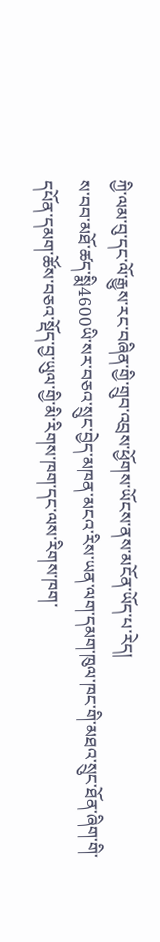ཀྱི་ལམ་བུ་དང་ལོ་རྒྱུས་རང་བཞིན་གྱི་གྲུབ་འབྲས་ཕྱོགས་ཡོངས་ནས་མངོན་ཡོད་པ་རེད།
ས་བབ་མཐོ་ཚད་སྨི4600ཡི་སར་བཅའ་སྲུང་བྱེད་མཁན་མངའ་རིས་ཡན་ལག་དམག་ཁུལ་ཁང་གི་མཐའ་སྲུང་ཐོན་ཞིག་གི་དཔོན་དམག་ཚོས་བཅའ་སྡོད་བྱ་ཡུལ་གྱི་མི་རིགས་ཁག་དང་ལས་རིགས་ཁག་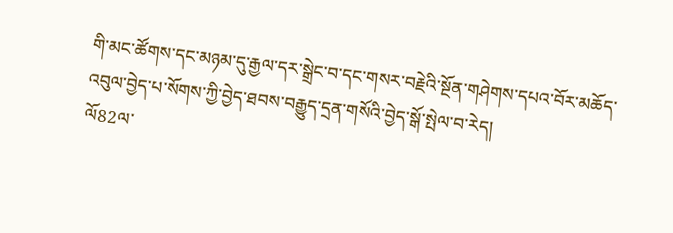གི་མང་ཚོགས་དང་མཉམ་དུ་རྒྱལ་དར་སྒྲེང་བ་དང་གསར་བརྗེའི་སྔོན་གཤེགས་དཔའ་བོར་མཆོད་འབུལ་བྱེད་པ་སོགས་ཀྱི་བྱེད་ཐབས་བརྒྱུད་དྲན་གསོའི་བྱེད་སྒོ་སྤེལ་བ་རེད།
ལོ82ལ་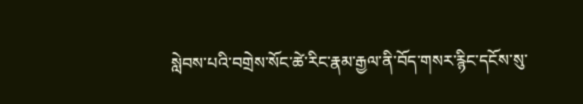སླེབས་པའི་བགྲེས་སོང་ཚེ་རིང་རྣམ་རྒྱལ་ནི་བོད་གསར་རྙིང་དངོས་སུ་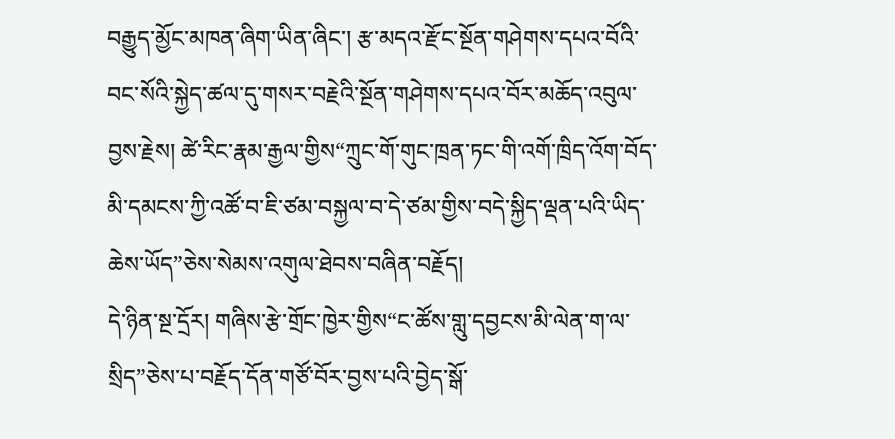བརྒྱུད་མྱོང་མཁན་ཞིག་ཡིན་ཞིང་། རྩ་མདའ་རྫོང་སྔོན་གཤེགས་དཔའ་བོའི་བང་སོའི་སྐྱེད་ཚལ་དུ་གསར་བརྗེའི་སྔོན་གཤེགས་དཔའ་བོར་མཆོད་འབུལ་བྱས་རྗེས། ཚེ་རིང་རྣམ་རྒྱལ་གྱིས“ཀྲུང་གོ་གུང་ཁྲན་ཏང་གི་འགོ་ཁྲིད་འོག་བོད་མི་དམངས་ཀྱི་འཚོ་བ་ཇི་ཙམ་བསྐྱལ་བ་དེ་ཙམ་གྱིས་བདེ་སྐྱིད་ལྡན་པའི་ཡིད་ཆེས་ཡོད”ཅེས་སེམས་འགུལ་ཐེབས་བཞིན་བརྗོད།
དེ་ཉིན་སྔ་དྲོར། གཞིས་རྩེ་གྲོང་ཁྱེར་གྱིས“ང་ཚོས་གླུ་དབྱངས་མི་ལེན་ག་ལ་སྲིད”ཅེས་པ་བརྗོད་དོན་གཙོ་བོར་བྱས་པའི་བྱེད་སྒོ་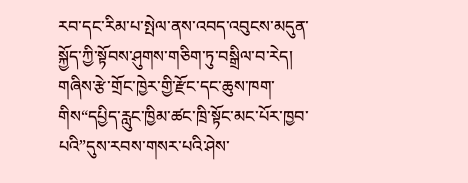རབ་དང་རིམ་པ་སྤེལ་ནས་འབད་འབུངས་མདུན་སྐྱོད་ཀྱི་སྟོབས་ཤུགས་གཅིག་ཏུ་བསྒྲིལ་བ་རེད། གཞིས་རྩེ་གྲོང་ཁྱེར་གྱི་རྫོང་དང་ཆུས་ཁག་གིས“དཔྱིད་རླུང་ཁྱིམ་ཚང་ཁྲི་སྟོང་མང་པོར་ཁྱབ་པའི”དུས་རབས་གསར་པའི་ཤེས་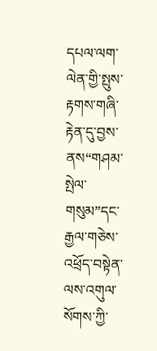དཔལ་ལག་ལེན་གྱི་སྤུས་རྟགས་གཞི་རྟེན་དུ་བྱས་ནས“གཤམ་སྤེལ་གསུམ”དང་རྒྱལ་གཅེས་འཕྲོད་བསྟེན་ལས་འགུལ་སོགས་ཀྱི་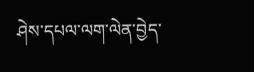ཤེས་དཔལ་ལག་ལེན་བྱེད་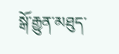སྒོ་རྒྱུན་མཐུད་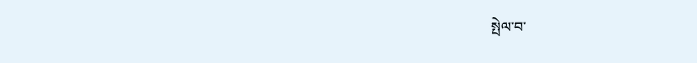སྤེལ་བ་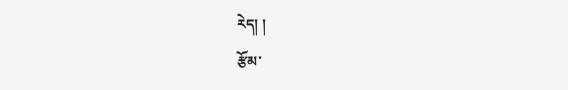རེད། །
རྩོམ་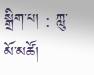སྒྲིག་པ། : ཀླུ་མོ་མཚོ།